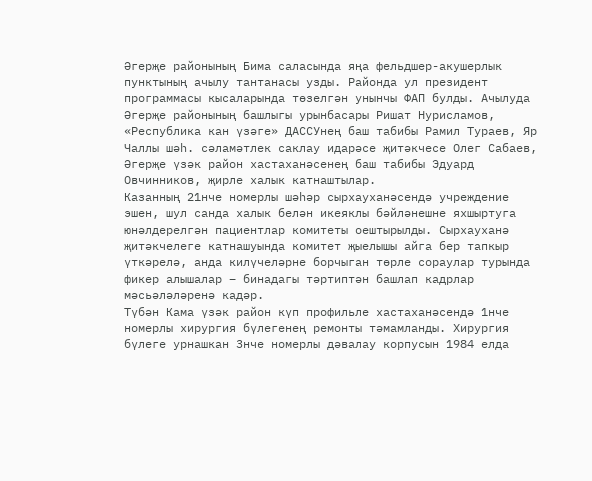Әгерҗе районының Бима саласында яңа фельдшер-акушерлык пунктының ачылу тантанасы узды. Районда ул президент программасы кысаларында төзелгән унынчы ФАП булды. Ачылуда Әгерҗе районының башлыгы урынбасары Ришат Нурисламов, «Республика кан үзәге» ДАССУнең баш табибы Рамил Тураев, Яр Чаллы шәһ. сәламәтлек саклау идарәсе җитәкчесе Олег Сабаев, Әгерҗе үзәк район хастаханәсенең баш табибы Эдуард Овчинников, җирле халык катнаштылар.
Казанның 21нче номерлы шәһәр сырхауханәсендә учреждение эшен, шул санда халык белән икеяклы бәйләнешне яхшыртуга юнәлдерелгән пациентлар комитеты оештырылды. Сырхауханә җитәкчелеге катнашуында комитет җыелышы айга бер тапкыр үткәрелә, анда килүчеләрне борчыган төрле сораулар турында фикер алышалар – бинадагы тәртиптән башлап кадрлар мәсьәләләренә кадәр.
Түбән Кама үзәк район күп профильле хастаханәсендә 1нче номерлы хирургия бүлегенең ремонты тәмамланды. Хирургия бүлеге урнашкан 3нче номерлы дәвалау корпусын 1984 елда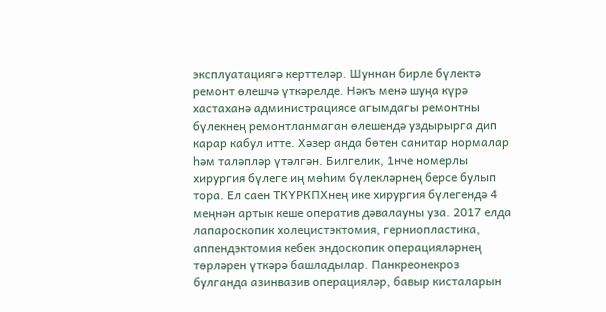эксплуатациягә керттеләр. Шуннан бирле бүлектә ремонт өлешчә үткәрелде. Нәкъ менә шуңа күрә хастаханә администрациясе агымдагы ремонтны бүлекнең ремонтланмаган өлешендә уздырырга дип карар кабул итте. Хәзер анда бөтен санитар нормалар һәм таләпләр үтәлгән. Билгелик, 1нче номерлы хирургия бүлеге иң мөһим бүлекләрнең берсе булып тора. Ел саен ТКҮРКПХнең ике хирургия бүлегендә 4 меңнән артык кеше оператив дәвалауны уза. 2017 елда лапароскопик холецистэктомия, герниопластика, аппендэктомия кебек эндоскопик операцияләрнең төрләрен үткәрә башладылар. Панкреонекроз булганда азинвазив операцияләр, бавыр кисталарын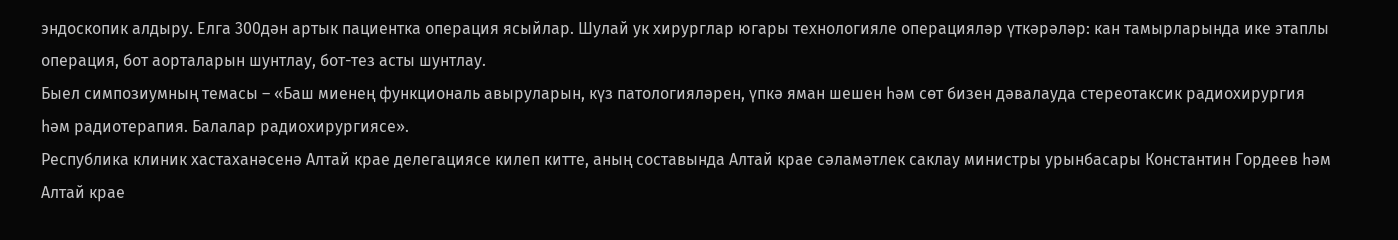эндоскопик алдыру. Елга 300дән артык пациентка операция ясыйлар. Шулай ук хирурглар югары технологияле операцияләр үткәрәләр: кан тамырларында ике этаплы операция, бот аорталарын шунтлау, бот-тез асты шунтлау.
Быел симпозиумның темасы – «Баш миенең функциональ авыруларын, күз патологияләрен, үпкә яман шешен һәм сөт бизен дәвалауда стереотаксик радиохирургия һәм радиотерапия. Балалар радиохирургиясе».
Республика клиник хастаханәсенә Алтай крае делегациясе килеп китте, аның составында Алтай крае сәламәтлек саклау министры урынбасары Константин Гордеев һәм Алтай крае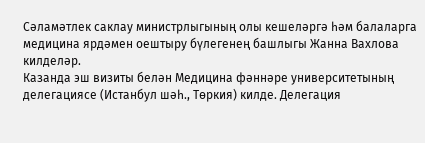Сәламәтлек саклау министрлыгының олы кешеләргә һәм балаларга медицина ярдәмен оештыру бүлегенең башлыгы Жанна Вахлова килделәр.
Казанда эш визиты белән Медицина фәннәре университетының делегациясе (Истанбул шәһ., Төркия) килде. Делегация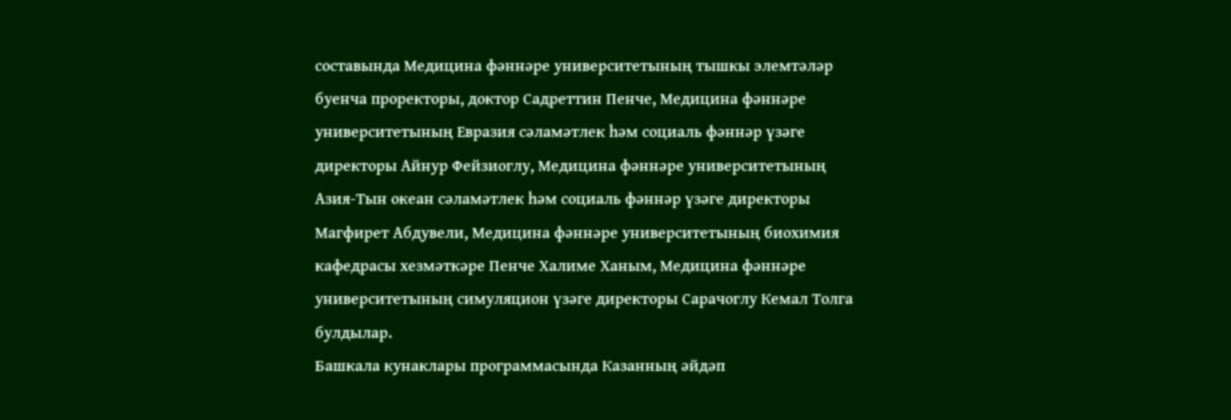составында Медицина фәннәре университетының тышкы элемтәләр буенча проректоры, доктор Садреттин Пенче, Медицина фәннәре университетының Евразия сәламәтлек һәм социаль фәннәр үзәге директоры Айнур Фейзиоглу, Медицина фәннәре университетының Азия-Тын океан сәламәтлек һәм социаль фәннәр үзәге директоры Магфирет Абдувели, Медицина фәннәре университетының биохимия кафедрасы хезмәткәре Пенче Халиме Ханым, Медицина фәннәре университетының симуляцион үзәге директоры Сарачоглу Кемал Толга булдылар.
Башкала кунаклары программасында Казанның әйдәп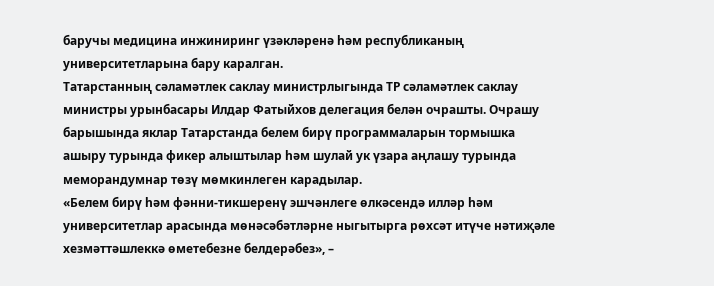баручы медицина инжиниринг үзәкләренә һәм республиканың университетларына бару каралган.
Татарстанның сәламәтлек саклау министрлыгында ТР сәламәтлек саклау министры урынбасары Илдар Фатыйхов делегация белән очрашты. Очрашу барышында яклар Татарстанда белем бирү программаларын тормышка ашыру турында фикер алыштылар һәм шулай ук үзара аңлашу турында меморандумнар төзү мөмкинлеген карадылар.
«Белем бирү һәм фәнни-тикшеренү эшчәнлеге өлкәсендә илләр һәм университетлар арасында мөнәсәбәтләрне ныгытырга рөхсәт итүче нәтиҗәле хезмәттәшлеккә өметебезне белдерәбез», –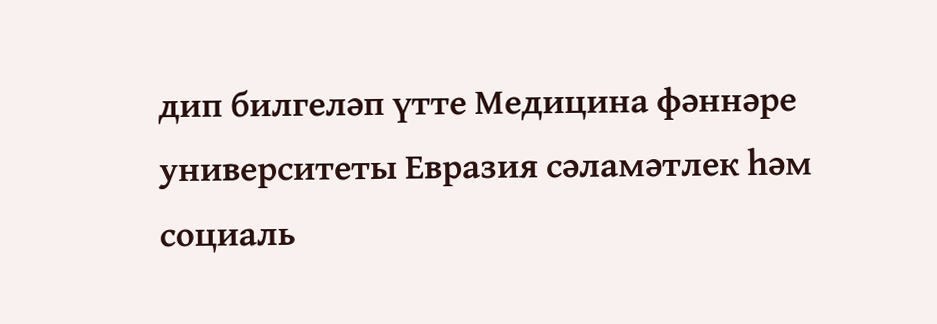дип билгеләп үтте Медицина фәннәре университеты Евразия сәламәтлек һәм социаль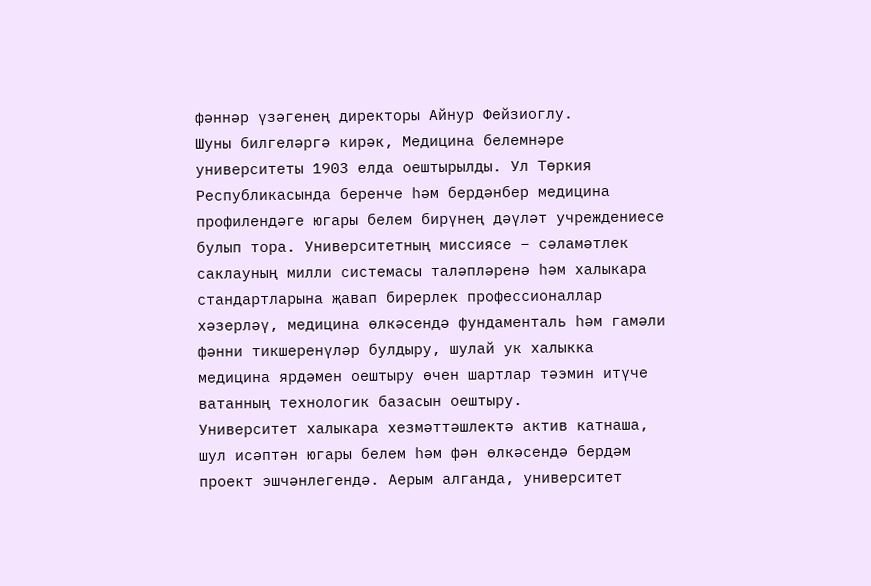фәннәр үзәгенең директоры Айнур Фейзиоглу.
Шуны билгеләргә кирәк, Медицина белемнәре университеты 1903 елда оештырылды. Ул Төркия Республикасында беренче һәм бердәнбер медицина профилендәге югары белем бирүнең дәүләт учреждениесе булып тора. Университетның миссиясе – сәламәтлек саклауның милли системасы таләпләренә һәм халыкара стандартларына җавап бирерлек профессионаллар хәзерләү, медицина өлкәсендә фундаменталь һәм гамәли фәнни тикшеренүләр булдыру, шулай ук халыкка медицина ярдәмен оештыру өчен шартлар тәэмин итүче ватанның технологик базасын оештыру.
Университет халыкара хезмәттәшлектә актив катнаша, шул исәптән югары белем һәм фән өлкәсендә бердәм проект эшчәнлегендә. Аерым алганда, университет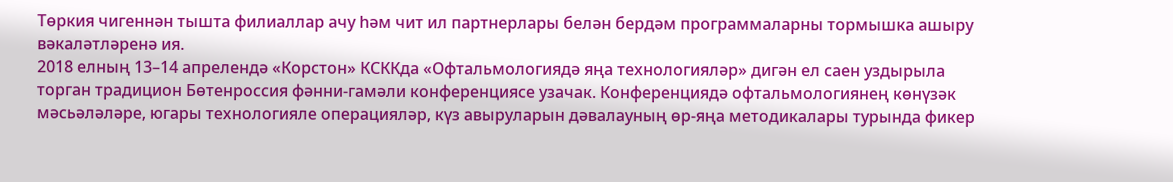Төркия чигеннән тышта филиаллар ачу һәм чит ил партнерлары белән бердәм программаларны тормышка ашыру вәкаләтләренә ия.
2018 елның 13–14 апрелендә «Корстон» КСККда «Офтальмологиядә яңа технологияләр» дигән ел саен уздырыла торган традицион Бөтенроссия фәнни-гамәли конференциясе узачак. Конференциядә офтальмологиянең көнүзәк мәсьәләләре, югары технологияле операцияләр, күз авыруларын дәвалауның өр-яңа методикалары турында фикер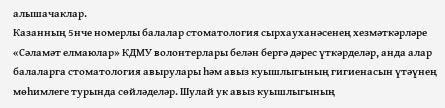алышачаклар.
Казанның 5нче номерлы балалар стоматология сырхауханәсенең хезмәткәрләре «Сәламәт елмаюлар» КДМУ волонтерлары белән бергә дәрес үткәрделәр, анда алар балаларга стоматология авырулары һәм авыз куышлыгының гигиенасын үтәүнең мөһимлеге турында сөйләделәр. Шулай ук авыз куышлыгының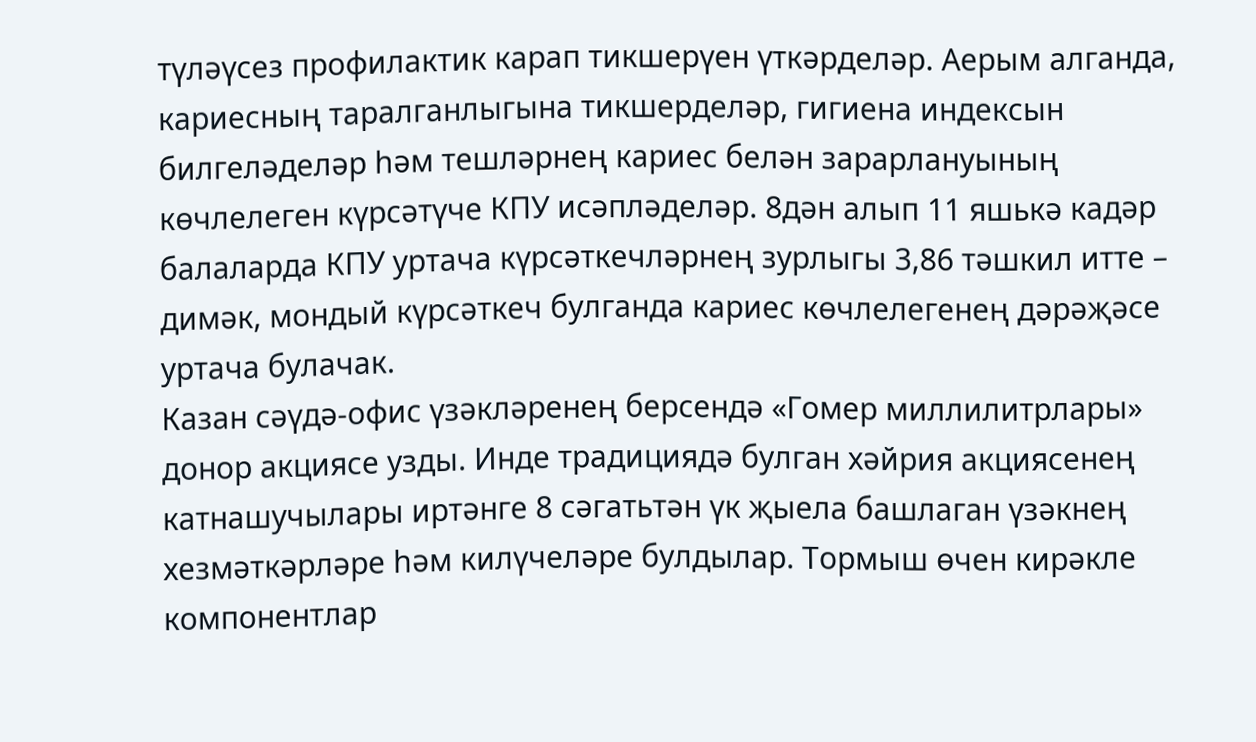түләүсез профилактик карап тикшерүен үткәрделәр. Аерым алганда, кариесның таралганлыгына тикшерделәр, гигиена индексын билгеләделәр һәм тешләрнең кариес белән зарарлануының көчлелеген күрсәтүче КПУ исәпләделәр. 8дән алып 11 яшькә кадәр балаларда КПУ уртача күрсәткечләрнең зурлыгы 3,86 тәшкил итте – димәк, мондый күрсәткеч булганда кариес көчлелегенең дәрәҗәсе уртача булачак.
Казан сәүдә-офис үзәкләренең берсендә «Гомер миллилитрлары» донор акциясе узды. Инде традициядә булган хәйрия акциясенең катнашучылары иртәнге 8 сәгатьтән үк җыела башлаган үзәкнең хезмәткәрләре һәм килүчеләре булдылар. Тормыш өчен кирәкле компонентлар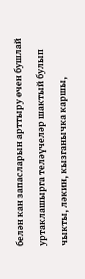белән кан запасларын арттыру өчен бушлай уртаклашырга теләүчеләр шактый булып чыкты, ләкин, кызганычка каршы,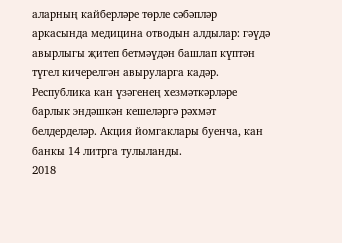аларның кайберләре төрле сәбәпләр аркасында медицина отводын алдылар: гәүдә авырлыгы җитеп бетмәүдән башлап күптән түгел кичерелгән авыруларга кадәр. Республика кан үзәгенең хезмәткәрләре барлык эндәшкән кешеләргә рәхмәт белдерделәр. Акция йомгаклары буенча, кан банкы 14 литрга тулыланды.
2018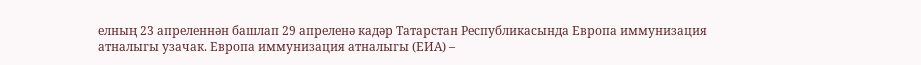елның 23 апреленнән башлап 29 апреленә кадәр Татарстан Республикасында Европа иммунизация атналыгы узачак. Европа иммунизация атналыгы (ЕИА) –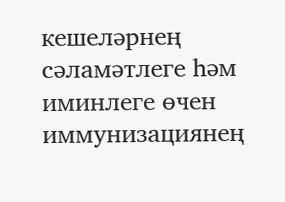кешеләрнең сәламәтлеге һәм иминлеге өчен иммунизациянең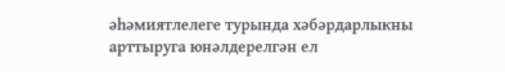әһәмиятлелеге турында хәбәрдарлыкны арттыруга юнәлдерелгән ел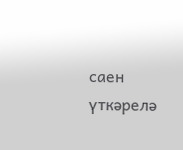саен үткәрелә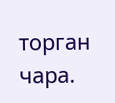торган чара.